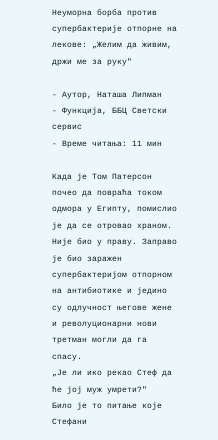Неуморна борба против супербактерије отпорне на лекове: „Желим да живим, држи ме за руку"

- Аутор, Наташа Липман
- Функција, ББЦ Светски сервис
- Време читања: 11 мин

Када је Том Патерсон почео да повраћа током одмора у Египту, помислио је да се отровао храном.
Није био у праву. Заправо је био заражен супербактеријом отпорном на антибиотике и једино су одлучност његове жене и револуционарни нови третман могли да га спасу.
„Је ли ико рекао Стеф да ће јој муж умрети?"
Било је то питање које Стефани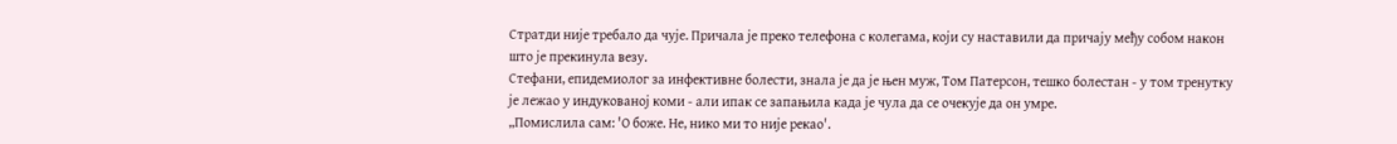Стратди није требало да чује. Причала је преко телефона с колегама, који су наставили да причају међу собом након што је прекинула везу.
Стефани, епидемиолог за инфективне болести, знала је да је њен муж, Том Патерсон, тешко болестан - у том тренутку је лежао у индукованој коми - али ипак се запањила када је чула да се очекује да он умре.
„Помислила сам: 'О боже. Не, нико ми то није рекао'.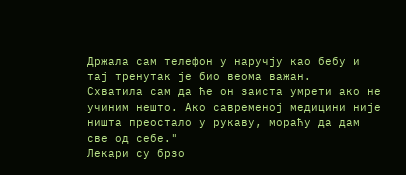Држала сам телефон у наручју као бебу и тај тренутак је био веома важан.
Схватила сам да ће он заиста умрети ако не учиним нешто. Ако савременој медицини није ништа преостало у рукаву, мораћу да дам све од себе."
Лекари су брзо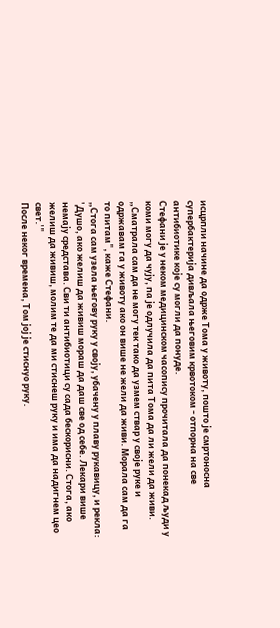исцрпли начине да одрже Тома у животу, пошто је смртоносна супербактерија дивљала његовим крвотоком - отпорна на све антибиотике које су могли да понуде.
Стефани је у неком медицинском часопису прочитала да понекад људи у коми могу да чују, па је одлучила да пита Тома да ли жели да живи.
„Сматрала сам да не могу тек тако да узмем ствар у своје руке и одржавам га у животу ако он више не жели да живи. Морала сам да га то питам", каже Стефани.
„Стога сам узела његову руку у своју, убачену у плаву рукавицу, и рекла: 'Душо, ако желиш да живиш мораш да даш све од себе. Лекари више немају средстава. Сви ти антибиотици су сада бескорисни. Стога, ако желиш да живиш, молим те да ми стиснеш руку и има да надигнем цео свет.'"
После неког времена, Том јој је стиснуо руку.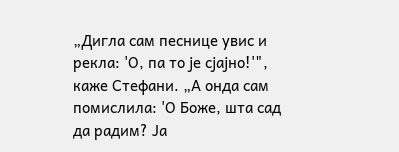„Дигла сам песнице увис и рекла: 'О, па то је сјајно!'", каже Стефани. „А онда сам помислила: 'О Боже, шта сад да радим? Ја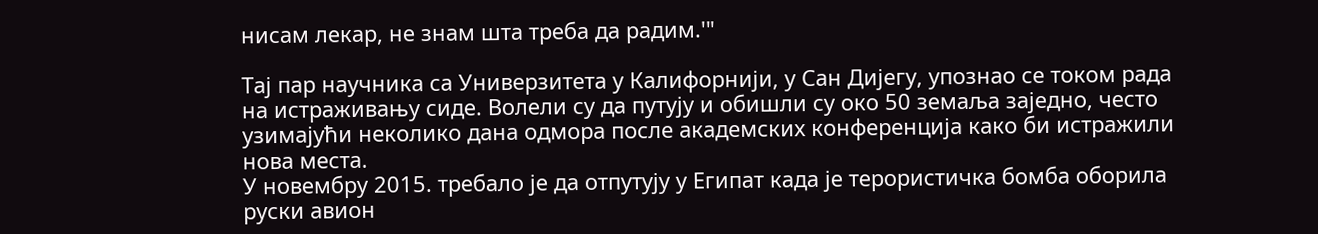нисам лекар, не знам шта треба да радим.'"

Тај пар научника са Универзитета у Калифорнији, у Сан Дијегу, упознао се током рада на истраживању сиде. Волели су да путују и обишли су око 50 земаља заједно, често узимајући неколико дана одмора после академских конференција како би истражили нова места.
У новембру 2015. требало је да отпутују у Египат када је терористичка бомба оборила руски авион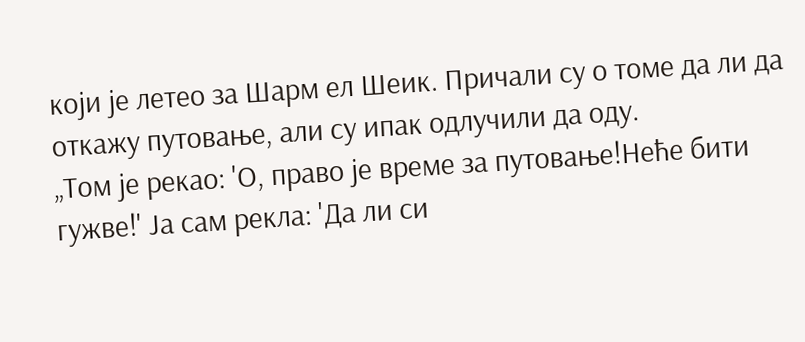који је летео за Шарм ел Шеик. Причали су о томе да ли да откажу путовање, али су ипак одлучили да оду.
„Том је рекао: 'О, право је време за путовање!Неће бити гужве!' Ја сам рекла: 'Да ли си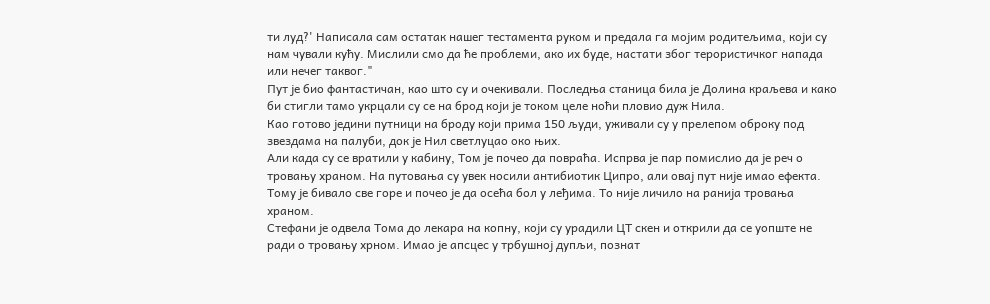ти луд?' Написала сам остатак нашег тестамента руком и предала га мојим родитељима, који су нам чували кућу. Мислили смо да ће проблеми, ако их буде, настати због терористичког напада или нечег таквог."
Пут је био фантастичан, као што су и очекивали. Последња станица била је Долина краљева и како би стигли тамо укрцали су се на брод који је током целе ноћи пловио дуж Нила.
Као готово једини путници на броду који прима 150 људи, уживали су у прелепом оброку под звездама на палуби, док је Нил светлуцао око њих.
Али када су се вратили у кабину, Том је почео да повраћа. Испрва је пар помислио да је реч о тровању храном. На путовања су увек носили антибиотик Ципро, али овај пут није имао ефекта. Тому је бивало све горе и почео је да осећа бол у леђима. То није личило на ранија тровања храном.
Стефани је одвела Тома до лекара на копну, који су урадили ЦТ скен и открили да се уопште не ради о тровању хрном. Имао је апсцес у трбушној дупљи, познат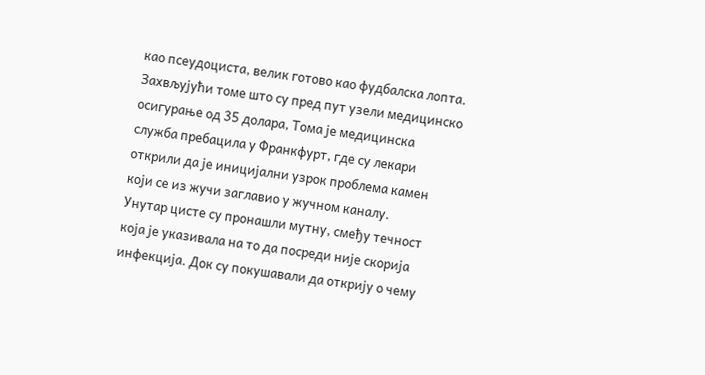као псеудоциста, велик готово као фудбалска лопта.
Захвљујући томе што су пред пут узели медицинско осигурање од 35 долара, Тома је медицинска служба пребацила у Франкфурт, где су лекари открили да је иницијални узрок проблема камен који се из жучи заглавио у жучном каналу.
Унутар цисте су пронашли мутну, смеђу течност која је указивала на то да посреди није скорија инфекција. Док су покушавали да открију о чему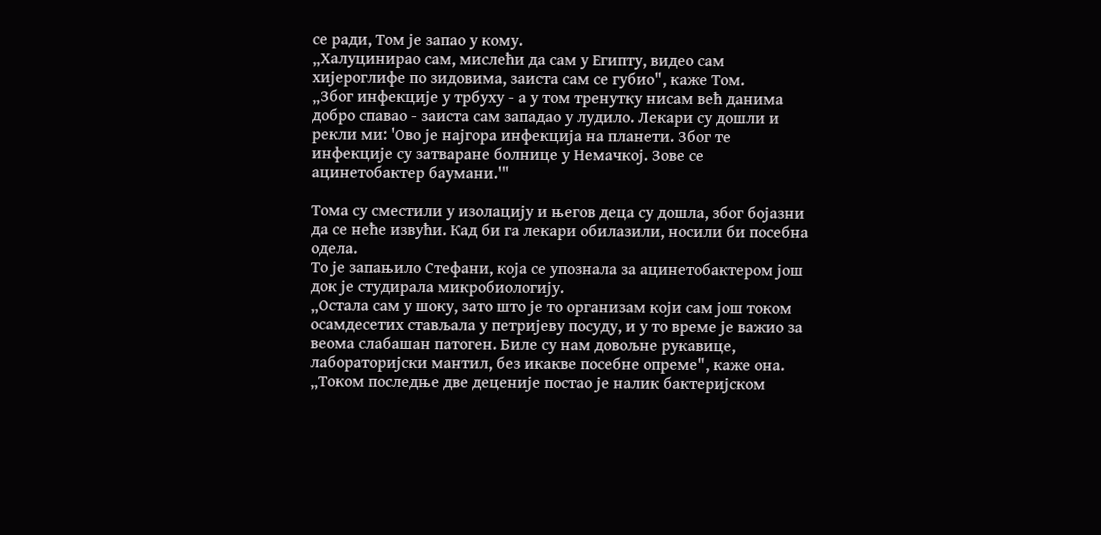се ради, Том је запао у кому.
„Халуцинирао сам, мислећи да сам у Египту, видео сам хијероглифе по зидовима, заиста сам се губио", каже Том.
„Због инфекције у трбуху - а у том тренутку нисам већ данима добро спавао - заиста сам западао у лудило. Лекари су дошли и рекли ми: 'Ово је најгора инфекција на планети. Због те инфекције су затваране болнице у Немачкој. Зове се ацинетобактер баумани.'"

Тома су сместили у изолацију и његов деца су дошла, због бојазни да се неће извући. Кад би га лекари обилазили, носили би посебна одела.
То је запањило Стефани, која се упознала за ацинетобактером још док је студирала микробиологију.
„Остала сам у шоку, зато што је то организам који сам још током осамдесетих стављала у петријеву посуду, и у то време је важио за веома слабашан патоген. Биле су нам довољне рукавице, лабораторијски мантил, без икакве посебне опреме", каже она.
„Током последње две деценије постао је налик бактеријском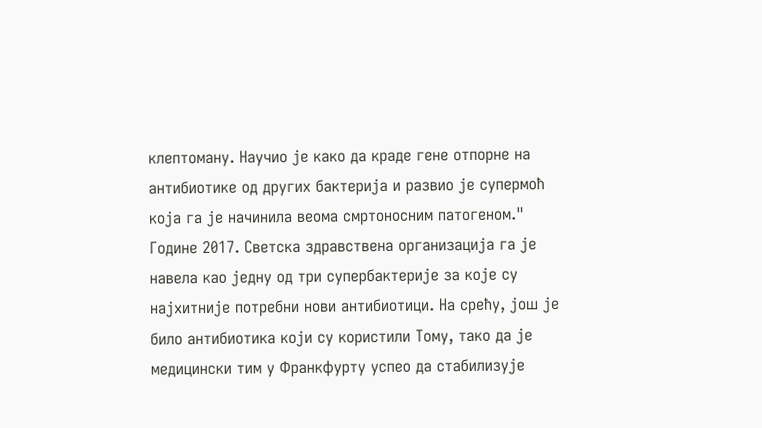клептоману. Научио је како да краде гене отпорне на антибиотике од других бактерија и развио је супермоћ која га је начинила веома смртоносним патогеном."
Године 2017. Светска здравствена организација га је навела као једну од три супербактерије за које су најхитније потребни нови антибиотици. На срећу, још је било антибиотика који су користили Тому, тако да је медицински тим у Франкфурту успео да стабилизује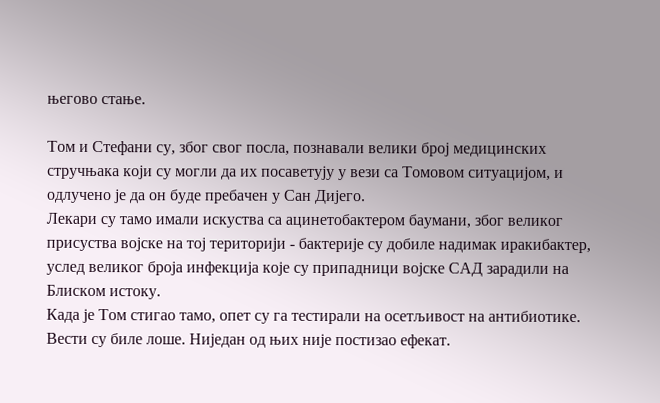његово стање.

Том и Стефани су, због свог посла, познавали велики број медицинских стручњака који су могли да их посаветују у вези са Томовом ситуацијом, и одлучено је да он буде пребачен у Сан Дијего.
Лекари су тамо имали искуства са ацинетобактером баумани, због великог присуства војске на тој територији - бактерије су добиле надимак иракибактер, услед великог броја инфекција које су припадници војске САД зарадили на Блиском истоку.
Када је Том стигао тамо, опет су га тестирали на осетљивост на антибиотике. Вести су биле лоше. Ниједан од њих није постизао ефекат.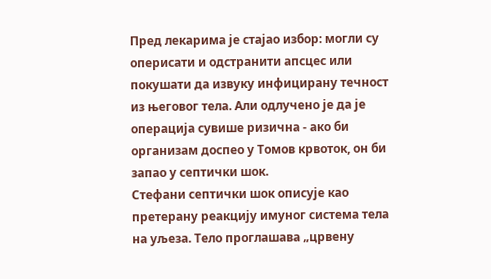Пред лекарима је стајао избор: могли су оперисати и одстранити апсцес или покушати да извуку инфицирану течност из његовог тела. Али одлучено је да је операција сувише ризична - ако би организам доспео у Томов крвоток, он би запао у септички шок.
Стефани септички шок описује као претерану реакцију имуног система тела на уљеза. Тело проглашава „црвену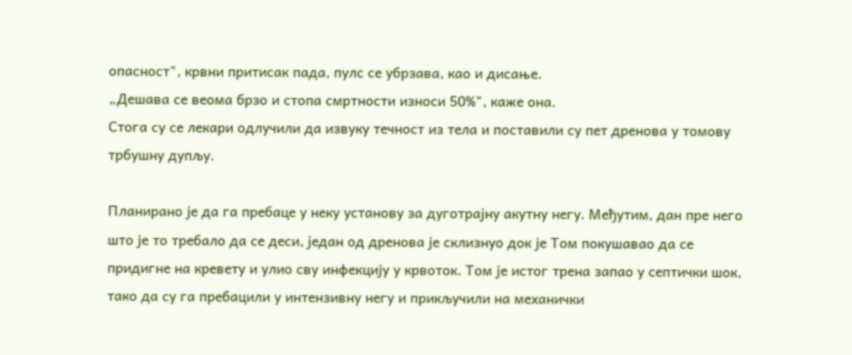опасност", крвни притисак пада, пулс се убрзава, као и дисање.
„Дешава се веома брзо и стопа смртности износи 50%", каже она.
Стога су се лекари одлучили да извуку течност из тела и поставили су пет дренова у томову трбушну дупљу.

Планирано је да га пребаце у неку установу за дуготрајну акутну негу. Међутим, дан пре него што је то требало да се деси, један од дренова је склизнуо док је Том покушавао да се придигне на кревету и улио сву инфекцију у крвоток. Том је истог трена запао у септички шок, тако да су га пребацили у интензивну негу и прикључили на механички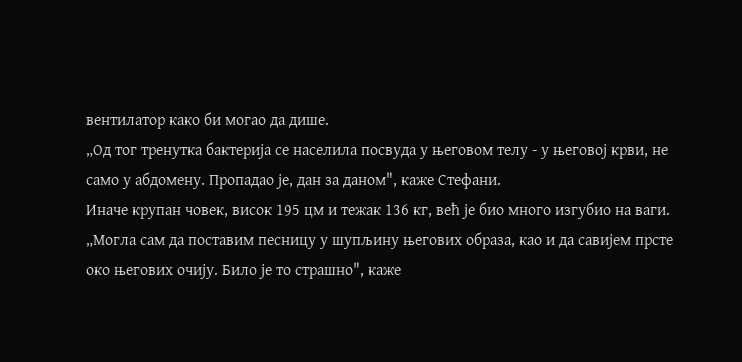вентилатор како би могао да дише.
„Од тог тренутка бактерија се населила посвуда у његовом телу - у његовој крви, не само у абдомену. Пропадао је, дан за даном", каже Стефани.
Иначе крупан човек, висок 195 цм и тежак 136 кг, већ је био много изгубио на ваги.
„Могла сам да поставим песницу у шупљину његових образа, као и да савијем прсте око његових очију. Било је то страшно", каже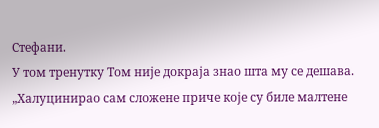Стефани.
У том тренутку Том није докраја знао шта му се дешава. „Халуцинирао сам сложене приче које су биле малтене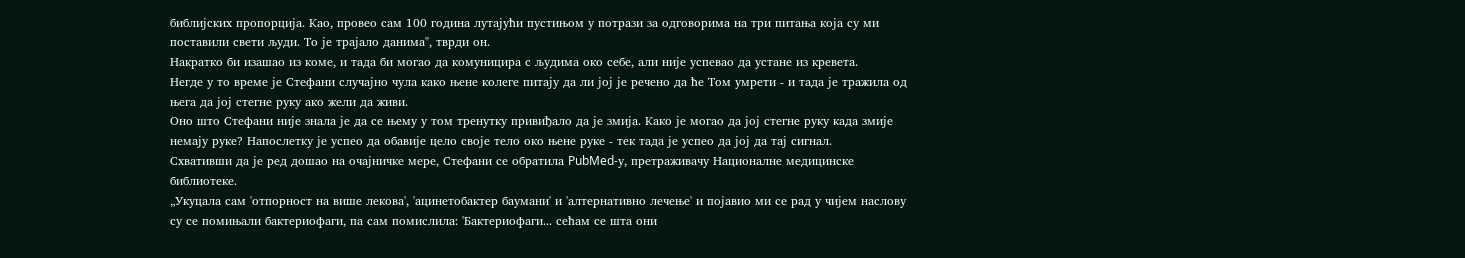библијских пропорција. Као, провео сам 100 година лутајући пустињом у потрази за одговорима на три питања која су ми поставили свети људи. То је трајало данима", тврди он.
Накратко би изашао из коме, и тада би могао да комуницира с људима око себе, али није успевао да устане из кревета.
Негде у то време је Стефани случајно чула како њене колеге питају да ли јој је речено да ће Том умрети - и тада је тражила од њега да јој стегне руку ако жели да живи.
Оно што Стефани није знала је да се њему у том тренутку привиђало да је змија. Како је могао да јој стегне руку када змије немају руке? Напослетку је успео да обавије цело своје тело око њене руке - тек тада је успео да јој да тај сигнал.
Схвативши да је ред дошао на очајничке мере, Стефани се обратила PubMed-у, претраживачу Националне медицинске библиотеке.
„Укуцала сам 'отпорност на више лекова', 'ацинетобактер баумани' и 'алтернативно лечење' и појавио ми се рад у чијем наслову су се помињали бактериофаги, па сам помислила: 'Бактериофаги... сећам се шта они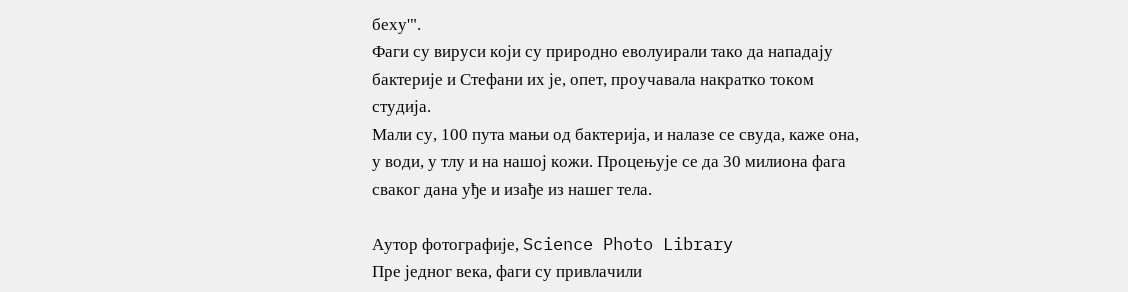беху'".
Фаги су вируси који су природно еволуирали тако да нападају бактерије и Стефани их је, опет, проучавала накратко током студија.
Мали су, 100 пута мањи од бактерија, и налазе се свуда, каже она, у води, у тлу и на нашој кожи. Процењује се да 30 милиона фага сваког дана уђе и изађе из нашег тела.

Аутор фотографије, Science Photo Library
Пре једног века, фаги су привлачили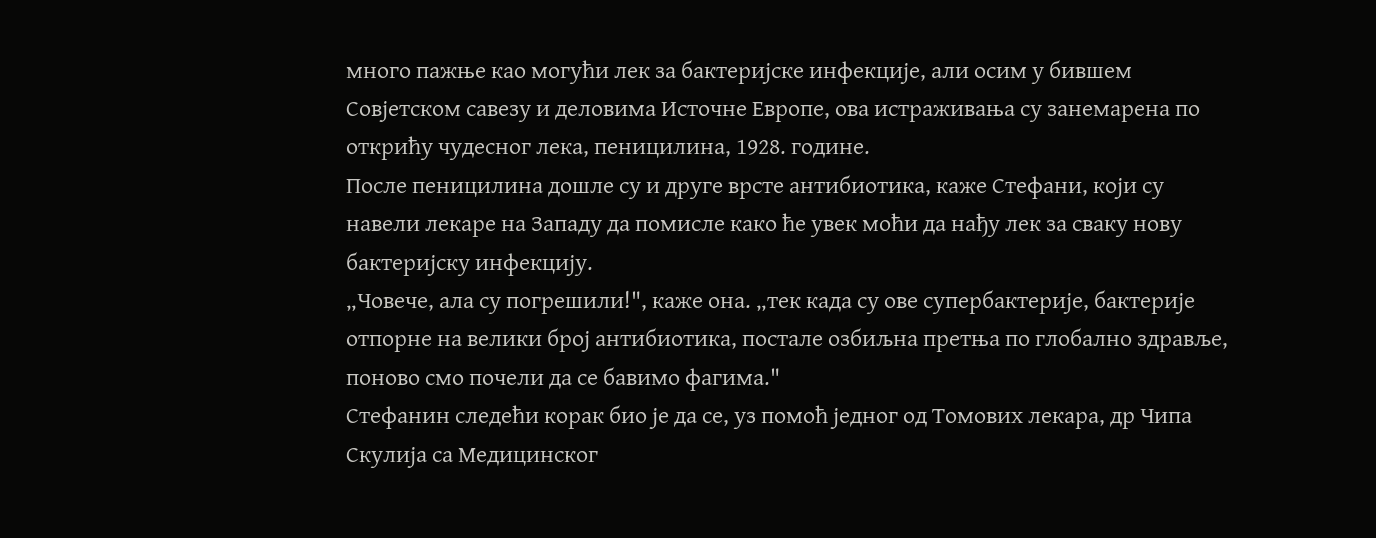много пажње као могући лек за бактеријске инфекције, али осим у бившем Совјетском савезу и деловима Источне Европе, ова истраживања су занемарена по открићу чудесног лека, пеницилина, 1928. године.
После пеницилина дошле су и друге врсте антибиотика, каже Стефани, који су навели лекаре на Западу да помисле како ће увек моћи да нађу лек за сваку нову бактеријску инфекцију.
„Човече, ала су погрешили!", каже она. „тек када су ове супербактерије, бактерије отпорне на велики број антибиотика, постале озбиљна претња по глобално здравље, поново смо почели да се бавимо фагима."
Стефанин следећи корак био је да се, уз помоћ једног од Томових лекара, др Чипа Скулија са Медицинског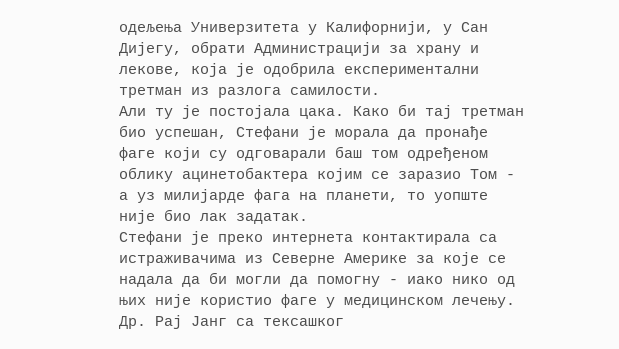одељења Универзитета у Калифорнији, у Сан Дијегу, обрати Администрацији за храну и лекове, која је одобрила експериментални третман из разлога самилости.
Али ту је постојала цака. Како би тај третман био успешан, Стефани је морала да пронађе фаге који су одговарали баш том одређеном облику ацинетобактера којим се заразио Том - а уз милијарде фага на планети, то уопште није био лак задатак.
Стефани је преко интернета контактирала са истраживачима из Северне Америке за које се надала да би могли да помогну - иако нико од њих није користио фаге у медицинском лечењу.
Др. Рај Јанг са тексашког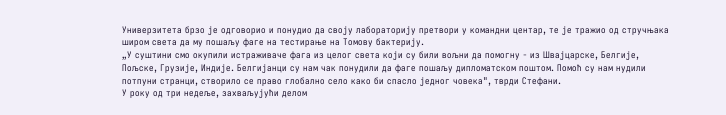Универзитета брзо је одговорио и понудио да своју лабораторију претвори у командни центар, те је тражио од стручњака широм света да му пошаљу фаге на тестирање на Томову бактерију.
„У суштини смо окупили истраживаче фага из целог света који су били вољни да помогну - из Швајцарске, Белгије, Пољске, Грузије, Индије. Белгијанци су нам чак понудили да фаге пошаљу дипломатском поштом. Помоћ су нам нудили потпуни странци, створило се право глобално село како би спасло једног човека", тврди Стефани.
У року од три недеље, захваљујући делом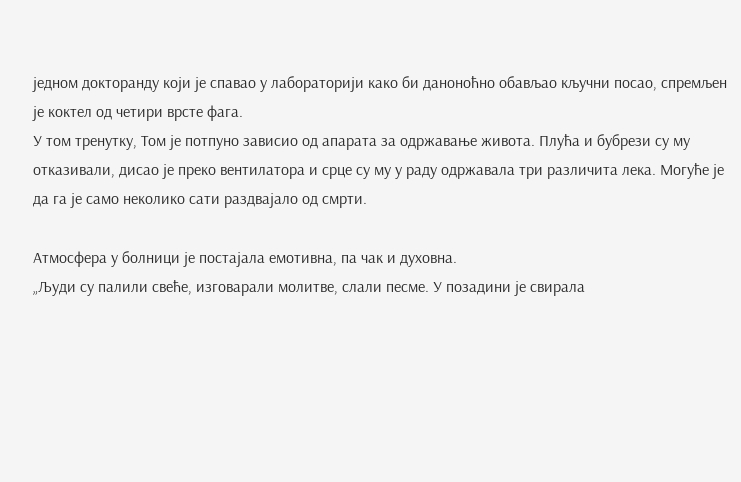једном докторанду који је спавао у лабораторији како би даноноћно обављао кључни посао, спремљен је коктел од четири врсте фага.
У том тренутку, Том је потпуно зависио од апарата за одржавање живота. Плућа и бубрези су му отказивали, дисао је преко вентилатора и срце су му у раду одржавала три различита лека. Могуће је да га је само неколико сати раздвајало од смрти.

Атмосфера у болници је постајала емотивна, па чак и духовна.
„Људи су палили свеће, изговарали молитве, слали песме. У позадини је свирала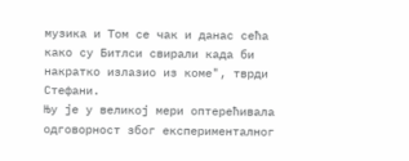музика и Том се чак и данас сећа како су Битлси свирали када би накратко излазио из коме", тврди Стефани.
Њу је у великој мери оптерећивала одговорност због експерименталног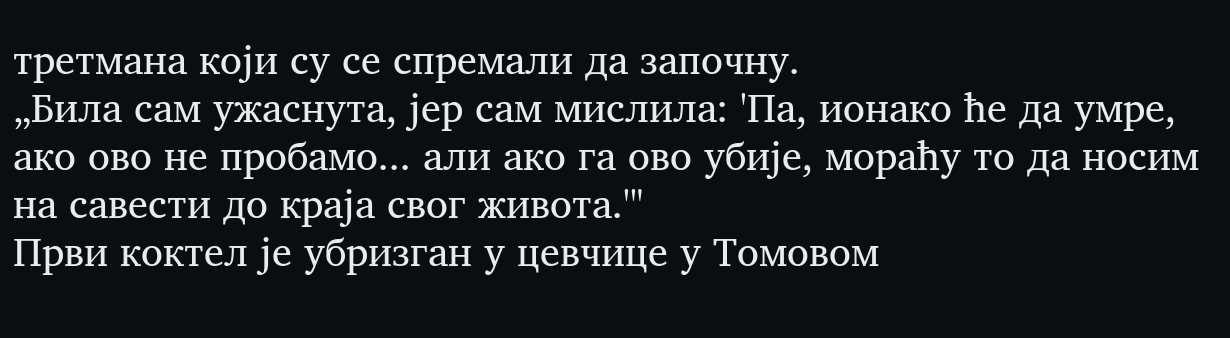третмана који су се спремали да започну.
„Била сам ужаснута, јер сам мислила: 'Па, ионако ће да умре, ако ово не пробамо... али ако га ово убије, мораћу то да носим на савести до краја свог живота.'"
Први коктел је убризган у цевчице у Томовом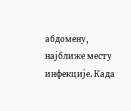абдомену, најближе месту инфекције. Када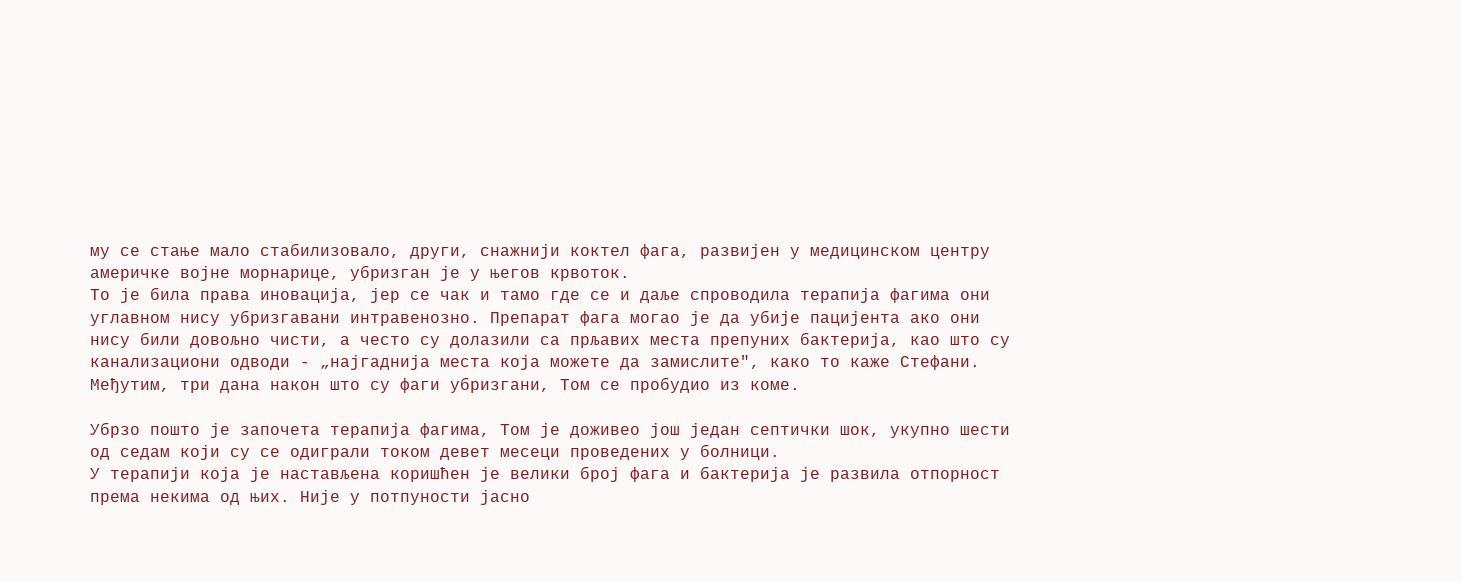му се стање мало стабилизовало, други, снажнији коктел фага, развијен у медицинском центру америчке војне морнарице, убризган је у његов крвоток.
То је била права иновација, јер се чак и тамо где се и даље спроводила терапија фагима они углавном нису убризгавани интравенозно. Препарат фага могао је да убије пацијента ако они нису били довољно чисти, а често су долазили са прљавих места препуних бактерија, као што су канализациони одводи - „најгаднија места која можете да замислите", како то каже Стефани.
Међутим, три дана након што су фаги убризгани, Том се пробудио из коме.

Убрзо пошто је започета терапија фагима, Том је доживео још један септички шок, укупно шести од седам који су се одиграли током девет месеци проведених у болници.
У терапији која је настављена коришћен је велики број фага и бактерија је развила отпорност према некима од њих. Није у потпуности јасно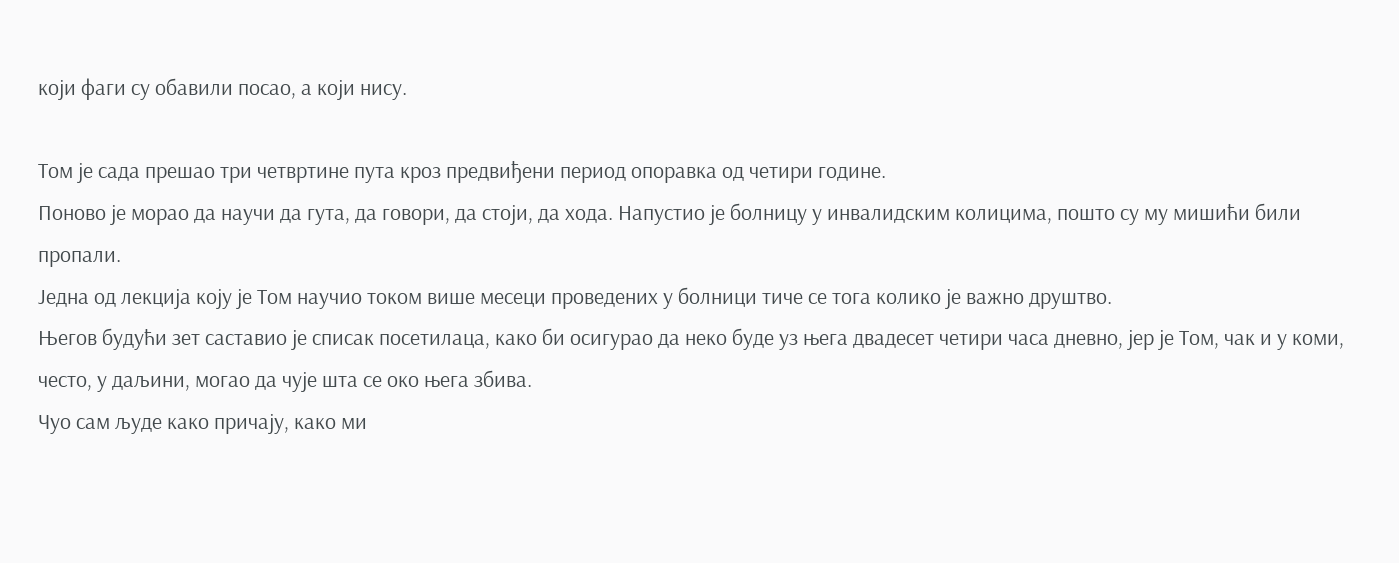који фаги су обавили посао, а који нису.

Том је сада прешао три четвртине пута кроз предвиђени период опоравка од четири године.
Поново је морао да научи да гута, да говори, да стоји, да хода. Напустио је болницу у инвалидским колицима, пошто су му мишићи били пропали.
Једна од лекција коју је Том научио током више месеци проведених у болници тиче се тога колико је важно друштво.
Његов будући зет саставио је списак посетилаца, како би осигурао да неко буде уз њега двадесет четири часа дневно, јер је Том, чак и у коми, често, у даљини, могао да чује шта се око њега збива.
Чуо сам људе како причају, како ми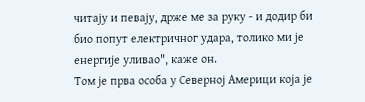читају и певају, држе ме за руку - и додир би био попут електричног удара, толико ми је енергије уливао", каже он.
Том је прва особа у Северној Америци која је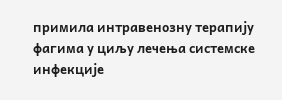примила интравенозну терапију фагима у циљу лечења системске инфекције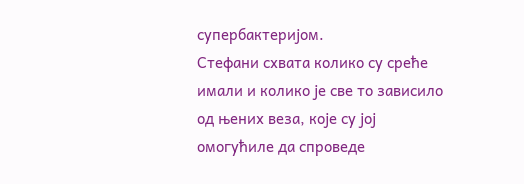супербактеријом.
Стефани схвата колико су среће имали и колико је све то зависило од њених веза, које су јој омогућиле да спроведе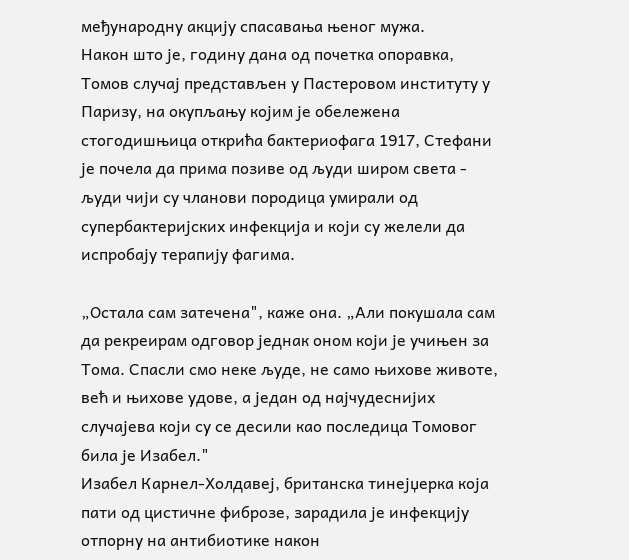међународну акцију спасавања њеног мужа.
Након што је, годину дана од почетка опоравка, Томов случај представљен у Пастеровом институту у Паризу, на окупљању којим је обележена стогодишњица открића бактериофага 1917, Стефани је почела да прима позиве од људи широм света - људи чији су чланови породица умирали од супербактеријских инфекција и који су желели да испробају терапију фагима.

„Остала сам затечена", каже она. „Али покушала сам да рекреирам одговор једнак оном који је учињен за Тома. Спасли смо неке људе, не само њихове животе, већ и њихове удове, а један од најчудеснијих случајева који су се десили као последица Томовог била је Изабел."
Изабел Карнел-Холдавеј, британска тинејџерка која пати од цистичне фиброзе, зарадила је инфекцију отпорну на антибиотике након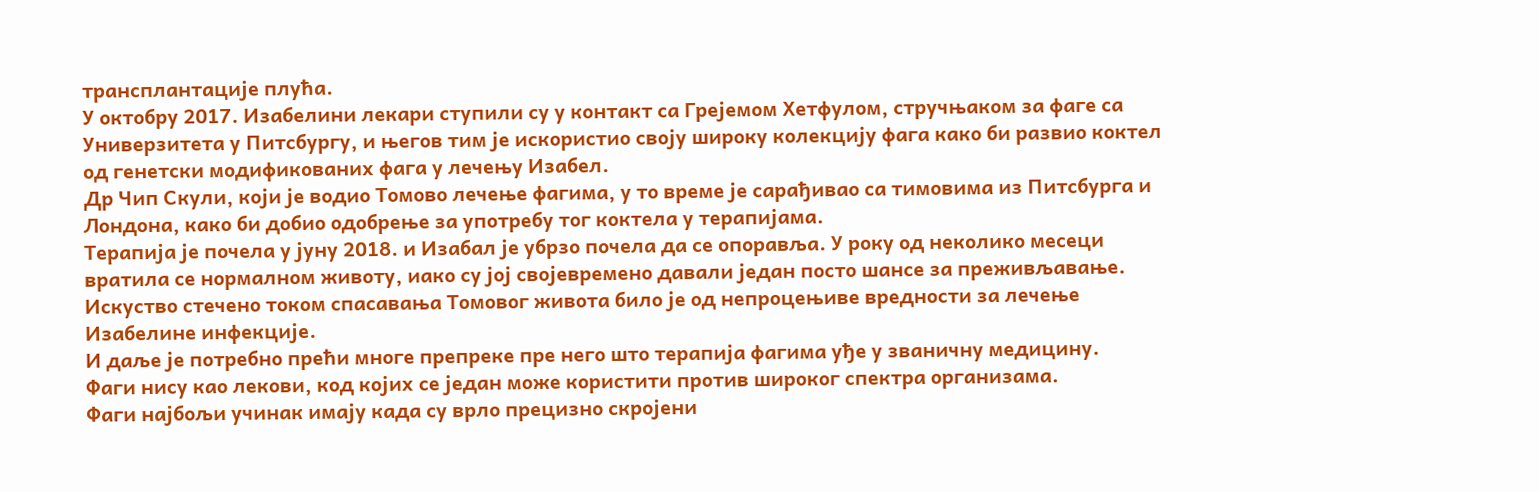трансплантације плућа.
У октобру 2017. Изабелини лекари ступили су у контакт са Грејемом Хетфулом, стручњаком за фаге са Универзитета у Питсбургу, и његов тим је искористио своју широку колекцију фага како би развио коктел од генетски модификованих фага у лечењу Изабел.
Др Чип Скули, који је водио Томово лечење фагима, у то време је сарађивао са тимовима из Питсбурга и Лондона, како би добио одобрење за употребу тог коктела у терапијама.
Терапија је почела у јуну 2018. и Изабал је убрзо почела да се опоравља. У року од неколико месеци вратила се нормалном животу, иако су јој својевремено давали један посто шансе за преживљавање.
Искуство стечено током спасавања Томовог живота било је од непроцењиве вредности за лечење Изабелине инфекције.
И даље је потребно прећи многе препреке пре него што терапија фагима уђе у званичну медицину.
Фаги нису као лекови, код којих се један може користити против широког спектра организама.
Фаги најбољи учинак имају када су врло прецизно скројени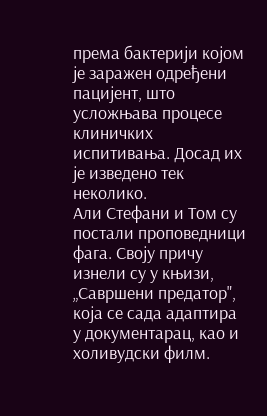према бактерији којом је заражен одређени пацијент, што усложњава процесе клиничких испитивања. Досад их је изведено тек неколико.
Али Стефани и Том су постали проповедници фага. Своју причу изнели су у књизи, „Савршени предатор", која се сада адаптира у документарац, као и холивудски филм.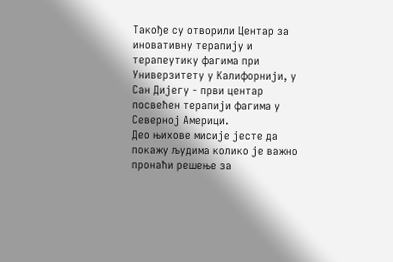Такође су отворили Центар за иновативну терапију и терапеутику фагима при Универзитету у Калифорнији, у Сан Дијегу - први центар посвећен терапији фагима у Северној Америци.
Део њихове мисије јесте да покажу људима колико је важно пронаћи решење за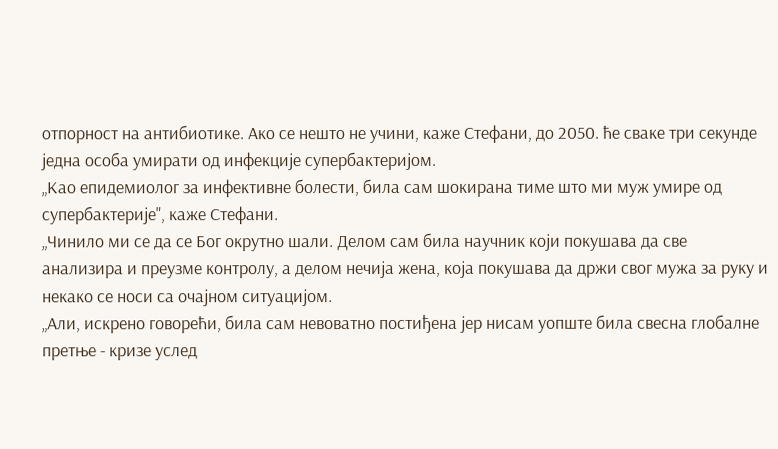отпорност на антибиотике. Ако се нешто не учини, каже Стефани, до 2050. ће сваке три секунде једна особа умирати од инфекције супербактеријом.
„Као епидемиолог за инфективне болести, била сам шокирана тиме што ми муж умире од супербактерије", каже Стефани.
„Чинило ми се да се Бог окрутно шали. Делом сам била научник који покушава да све анализира и преузме контролу, а делом нечија жена, која покушава да држи свог мужа за руку и некако се носи са очајном ситуацијом.
„Али, искрено говорећи, била сам невоватно постиђена јер нисам уопште била свесна глобалне претње - кризе услед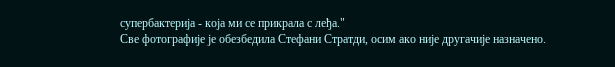супербактерија - која ми се прикрала с леђа."
Све фотографије је обезбедила Стефани Стратди, осим ако није другачије назначено.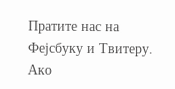Пратите нас на Фејсбуку и Твитеру. Ако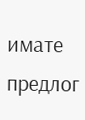имате предлог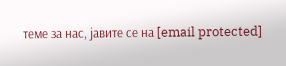теме за нас, јавите се на [email protected]